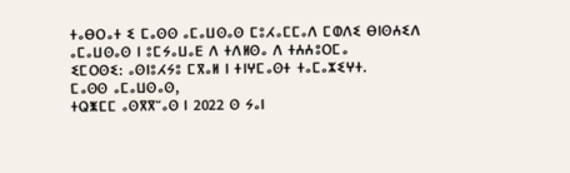ⵜⴰⴱⵔⴰⵜ ⵉ ⵎⴰⵙⵙ ⴰⵎⴰⵡⵙⴰⵙ ⵎⵓⵃⴰⵎⵎⴰⴷ ⵎⵀⴷⵉ ⴱⵏⵙⵄⵉⴷ
ⴰⵎⴰⵡⵙⴰⵙ ⵏ ⵓⵎⵢⴰⵡⴰⴹ ⴷ ⵜⴷⵍⵙⴰ ⴷ ⵜⵄⵄⵓⵔⵎⴰ
ⵉⵎⵔⵙⵉ: ⴰⵙⵏⵓⵃⵢⵓ ⵎⴳⴰⵍ ⵏ ⵜⵏⵖⵎⴰⵙⵜ ⵜⴰⵎⴰⵣⵉⵖⵜ.
ⵎⴰⵙⵙ ⴰⵎⴰⵡⵙⴰⵙ,
ⵜⵕⵥⵎⵎ ⴰⵙⴳⴳⵯⴰⵙ ⵏ 2022 ⵙ ⵢⴰⵏ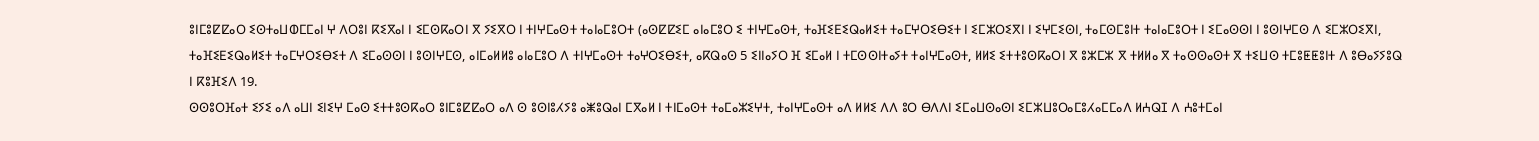ⵓⵏⵎⵓⵇⵇⴰⵔ ⵉⵙⵜⴰⵡⵀⵎⵎⴰⵏ ⵖ ⴷⵔⵓⵏ ⴽⵉⴳⴰⵏ ⵏ ⵉⵎⵙⴽⴰⵔⵏ ⴳ ⵢⵉⴳⵔ ⵏ ⵜⵏⵖⵎⴰⵙⵜ ⵜⴰⵏⴰⵎⵓⵔⵜ (ⴰⵙⵇⵇⵉⵎ ⴰⵏⴰⵎⵓⵔ ⵉ ⵜⵏⵖⵎⴰⵙⵜ, ⵜⴰⴼⵉⴹⵉⵕⴰⵍⵉⵜ ⵜⴰⵎⵖⵔⵉⴱⵉⵜ ⵏ ⵉⵎⵣⵔⵉⴳⵏ ⵏ ⵉⵖⵎⵉⵙⵏ, ⵜⴰⵎⵙⵎⵓⵏⵜ ⵜⴰⵏⴰⵎⵓⵔⵜ ⵏ ⵉⵎⴰⵙⵙⵏ ⵏ ⵓⵙⵏⵖⵎⵙ ⴷ ⵉⵎⵣⵔⵉⴳⵏ, ⵜⴰⴼⵉⴹⵉⵕⴰⵍⵉⵜ ⵜⴰⵎⵖⵔⵉⴱⵉⵜ ⴷ ⵉⵎⴰⵙⵙⵏ ⵏ ⵓⵙⵏⵖⵎⵙ, ⴰⵏⵎⴰⵍⵍⵓ ⴰⵏⴰⵎⵓⵔ ⴷ ⵜⵏⵖⵎⴰⵙⵜ ⵜⴰⵖⵔⵉⴱⵉⵜ, ⴰⴽⵕⴰⵙ 5 ⵉⵏⵏⴰⵢⵔ ⴼ ⵉⵎⴰⵍ ⵏ ⵜⵎⵙⵙⵏⵜⴰⵢⵜ ⵜⴰⵏⵖⵎⴰⵙⵜ, ⵍⵍⵉ ⵉⵜⵜⵓⵙⴽⴰⵔⵏ ⴳ ⵓⵣⵎⵣ ⴳ ⵜⵍⵍⴰ ⴳ ⵜⴰⵙⵙⴰⵙⵜ ⴳ ⵜⵉⵡⵙ ⵜⵎⵓⵟⵟⵓⵏⵜ ⴷ ⵓⴱⴰⵢⵢⵓⵕ ⵏ ⴽⵓⴼⵉⴷ 19.
ⵙⵙⵓⵔⴼⴰⵜ ⵉⵢⵉ ⴰⴷ ⴰⵡⵏ ⵉⵏⵉⵖ ⵎⴰⵙ ⵉⵜⵜⵓⵙⴽⴰⵔ ⵓⵏⵎⵓⵇⵇⴰⵔ ⴰⴷ ⵙ ⵓⵙⵏⵓⵃⵢⵓ ⴰⵥⵓⵕⴰⵏ ⵎⴳⴰⵍ ⵏ ⵜⵏⵎⴰⵙⵜ ⵜⴰⵎⴰⵣⵉⵖⵜ, ⵜⴰⵏⵖⵎⴰⵙⵜ ⴰⴷ ⵍⵍⵉ ⴷⴷ ⵓⵔ ⴱⴷⴷⵏ ⵉⵎⴰⵡⵙⴰⵙⵏ ⵉⵎⵣⵡⵓⵔⴰⵎⵓⵃⴰⵎⵎⴰⴷ ⵍⵄⵕⵊ ⴷ ⵄⵓⵜⵎⴰⵏ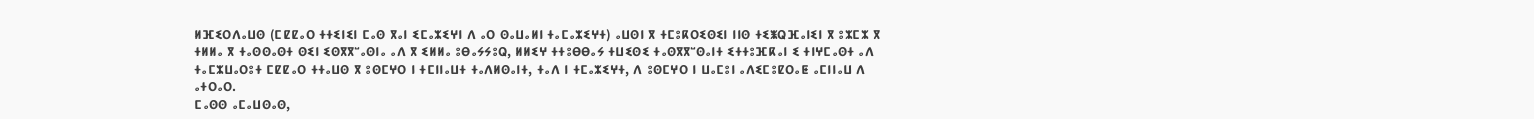ⵍⴼⵉⵔⴷⴰⵡⵙ (ⵎⵇⵇⴰⵔ ⵜⵜⵉⵏⵉⵏ ⵎⴰⵙ ⴳⴰⵏ ⵉⵎⴰⵣⵉⵖⵏ ⴷ ⴰⵔ ⵙⴰⵡⴰⵍⵏ ⵜⴰⵎⴰⵣⵉⵖⵜ) ⴰⵡⵙⵏ ⴳ ⵜⵎⵓⴽⵔⵉⵙⵉⵏ ⵏⵏⵙ ⵜⵉⵥⵕⴼⴰⵏⵉⵏ ⴳ ⵓⵣⵎⵣ ⴳ ⵜⵍⵍⴰ ⴳ ⵜⴰⵙⵙⴰⵙⵜ ⵙⵉⵏ ⵉⵙⴳⴳⵯⴰⵙⵏⴰ ⴰⴷ ⴳ ⵉⵍⵍⴰ ⵓⴱⴰⵢⵢⵓⵕ, ⵍⵍⵉⵖ ⵜⵜⵓⴱⴱⴰⵢ ⵜⵡⵉⵙⵉ ⵜⴰⵙⴳⴳⵯⵙⴰⵏⵜ ⵉⵜⵜⵓⴼⴽⴰⵏ ⵉ ⵜⵏⵖⵎⴰⵙⵜ ⴰⴷ ⵜⴰⵎⵣⵡⴰⵔⵓⵜ ⵎⵇⵇⴰⵔ ⵜⵜⴰⵡⵙ ⴳ ⵓⵙⵎⵖⵔ ⵏ ⵜⵎⵏⵏⴰⵡⵜ ⵜⴰⴷⵍⵙⴰⵏⵜ, ⵜⴰⴷ ⵏ ⵜⵎⴰⵣⵉⵖⵜ, ⴷ ⵓⵙⵎⵖⵔ ⵏ ⵡⴰⵎⵓⵏ ⴰⴷⵉⵎⵓⵇⵔⴰⵟ ⴰⵎⵏⵏⴰⵡ ⴷ ⴰⵜⵔⴰⵔ.
ⵎⴰⵙⵙ ⴰⵎⴰⵡⵙⴰⵙ,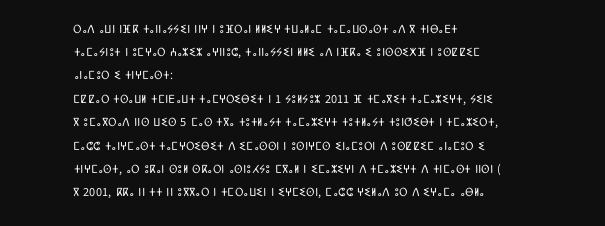ⵔⴰⴷ ⴰⵡⵏ ⵏⴼⴽ ⵜⴰⵏⵏⴰⵢⵢⵉⵏ ⵏⵏⵖ ⵏ ⵓⴼⵔⴰⵏ ⵍⵍⵉⵖ ⵜⵡⴰⵍⴰⵎ ⵜⴰⵎⴰⵡⵙⴰⵙⵜ ⴰⴷ ⴳ ⵜⵏⴱⴰⴹⵜ ⵜⴰⵎⴰⵢⵏⵓⵜ ⵏ ⵓⵎⵖⴰⵔ ⵄⴰⵣⵉⵣ ⴰⵖⵏⵏⵓⵛ, ⵜⴰⵏⵏⴰⵢⵢⵉⵏ ⵍⵍⵉ ⴰⴷ ⵏⴼⴽⴰ ⵉ ⵓⵏⵙⵙⵉⵅⴼ ⵏ ⵓⵙⵇⵇⵉⵎ ⴰⵏⴰⵎⵓⵔ ⵉ ⵜⵏⵖⵎⴰⵙⵜ:
ⵎⵇⵇⴰⵔ ⵜⵙⴰⵡⵍ ⵜⵎⵏⴹⴰⵡⵜ ⵜⴰⵎⵖⵔⵉⴱⵉⵜ ⵏ 1 ⵢⵓⵍⵢⵓⵣ 2011 ⴼ ⵜⵎⴰⴳⵉⵜ ⵜⴰⵎⴰⵣⵉⵖⵜ, ⵢⵉⵏⵉ ⴳ ⵓⵎⴰⴳⵔⴰⴷ ⵏⵏⵙ ⵡⵉⵙ 5 ⵎⴰⵙ ⵜⴳⴰ ⵜⵓⵜⵍⴰⵢⵜ ⵜⴰⵎⴰⵣⵉⵖⵜ ⵜⵓⵜⵍⴰⵢⵜ ⵜⵓⵏⵚⵉⴱⵜ ⵏ ⵜⵎⴰⵣⵉⵔⵜ, ⵎⴰⵛⵛ ⵜⴰⵏⵖⵎⴰⵙⵜ ⵜⴰⵎⵖⵔⵉⴱⵉⵜ ⴷ ⵉⵎⴰⵙⵙⵏ ⵏ ⵓⵙⵏⵖⵎⵙ ⵉⵏⴰⵎⵓⵔⵏ ⴷ ⵓⵙⵇⵇⵉⵎ ⴰⵏⴰⵎⵓⵔ ⵉ ⵜⵏⵖⵎⴰⵙⵜ, ⴰⵔ ⵓⴽⴰⵏ ⵙⵓⵍ ⵙⴽⴰⵔⵏ ⴰⵙⵏⵓⵃⵢⵓ ⵎⴳⴰⵍ ⵏ ⵉⵎⴰⵣⵉⵖⵏ ⴷ ⵜⵎⴰⵣⵉⵖⵜ ⴷ ⵜⵏⵎⴰⵙⵜ ⵏⵏⵙⵏ ( ⴳ 2001, ⴽⴽⴰ ⵏⵏ ⵜⵜ ⵏⵏ ⵓⴳⴳⴰⵔ ⵏ ⵜⵎⵔⴰⵡⵉⵏ ⵏ ⵉⵖⵎⵉⵙⵏ, ⵎⴰⵛⵛ ⵖⵉⵍⴰⴷ ⵓⵔ ⴷ ⵉⵖⴰⵎⴰ ⴰⴱⵍⴰ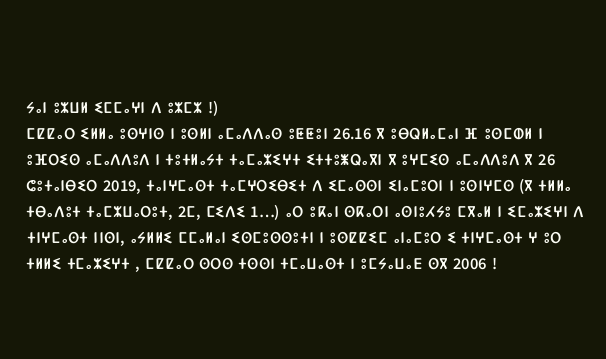ⵢⴰⵏ ⵓⵣⵡⵍ ⵉⵎⵎⴰⵖⵏ ⴷ ⵓⵣⵎⵣ !)
ⵎⵇⵇⴰⵔ ⵉⵍⵍⴰ ⵓⵙⵖⵏⵙ ⵏ ⵓⵙⵍⵏ ⴰⵎⴰⴷⴷⴰⵙ ⵓⵟⵟⵓⵏ 26.16 ⴳ ⵓⴱⵕⵍⴰⵎⴰⵏ ⴼ ⵓⵙⵎⵀⵍ ⵏ ⵓⴼⵔⵉⵙ ⴰⵎⴰⴷⴷⵓⴷ ⵏ ⵜⵓⵜⵍⴰⵢⵜ ⵜⴰⵎⴰⵣⵉⵖⵜ ⵉⵜⵜⵓⵥⵕⴰⴳⵏ ⴳ ⵓⵖⵎⵉⵙ ⴰⵎⴰⴷⴷⵓⴷ ⴳ 26 ⵛⵓⵜⴰⵏⴱⵉⵔ 2019, ⵜⴰⵏⵖⵎⴰⵙⵜ ⵜⴰⵎⵖⵔⵉⴱⵉⵜ ⴷ ⵉⵎⴰⵙⵙⵏ ⵉⵏⴰⵎⵓⵔⵏ ⵏ ⵓⵙⵏⵖⵎⵙ (ⴳ ⵜⵍⵍⴰ ⵜⴱⴰⴷⵓⵜ ⵜⴰⵎⵣⵡⴰⵔⵓⵜ, 2ⵎ, ⵎⵉⴷⵉ 1…) ⴰⵔ ⵓⴽⴰⵏ ⵙⴽⴰⵔⵏ ⴰⵙⵏⵓⵃⵢⵓ ⵎⴳⴰⵍ ⵏ ⵉⵎⴰⵣⵉⵖⵏ ⴷ ⵜⵏⵖⵎⴰⵙⵜ ⵏⵏⵙⵏ, ⴰⵢⵍⵍⵉ ⵎⵎⴰⵍⴰⵏ ⵉⵙⵎⵓⵙⵙⵓⵜⵏ ⵏ ⵓⵙⵇⵇⵉⵎ ⴰⵏⴰⵎⵓⵔ ⵉ ⵜⵏⵖⵎⴰⵙⵜ ⵖ ⵓⵔ ⵜⵍⵍⵉ ⵜⵎⴰⵣⵉⵖⵜ , ⵎⵇⵇⴰⵔ ⵙⵔⵙ ⵜⵙⵙⵏ ⵜⵎⴰⵡⴰⵙⵜ ⵏ ⵓⵎⵢⴰⵡⴰⴹ ⵙⴳ 2006 !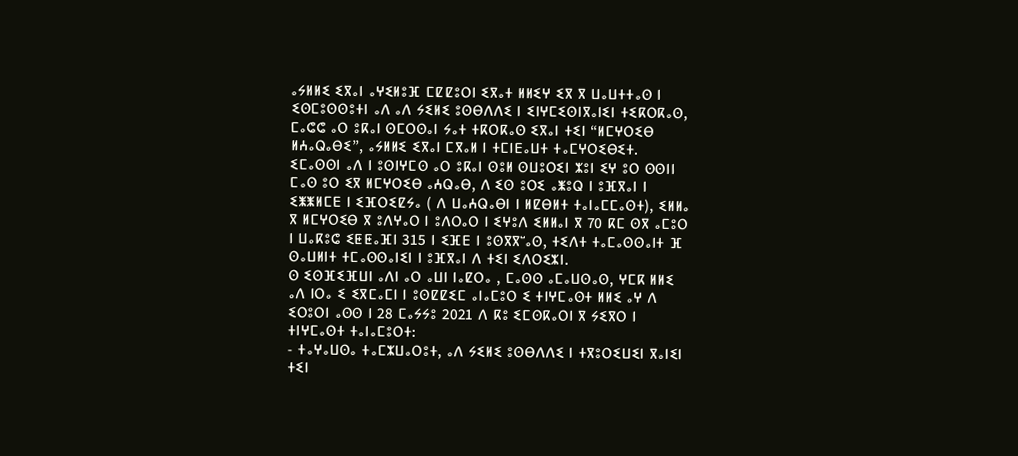ⴰⵢⵍⵍⵉ ⵉⴳⴰⵏ ⴰⵖⵉⵍⵓⴼ ⵎⵇⵇⵓⵔⵏ ⵉⴳⴰⵜ ⵍⵍⵉⵖ ⵉⴳ ⴳ ⵡⴰⵡⵜⵜⴰⵙ ⵏ ⵉⵙⵎⵓⵙⵙⵓⵜⵏ ⴰⴷ ⴰⴷ ⵢⵉⵍⵉ ⵓⵙⴱⴷⴷⵉ ⵏ ⵉⵏⵖⵎⵉⵙⵏⴳⴰⵏⵉⵏ ⵜⵉⴽⵔⴽⴰⵙ, ⵎⴰⵛⵛ ⴰⵔ ⵓⴽⴰⵏ ⵙⵎⵔⵙⴰⵏ ⵢⴰⵜ ⵜⴽⵔⴽⴰⵙ ⵉⴳⴰⵏ ⵜⵉⵏ “ⵍⵎⵖⵔⵉⴱ ⵍⵄⴰⵕⴰⴱⵉ”, ⴰⵢⵍⵍⵉ ⵉⴳⴰⵏ ⵎⴳⴰⵍ ⵏ ⵜⵎⵏⴹⴰⵡⵜ ⵜⴰⵎⵖⵔⵉⴱⵉⵜ.
ⵉⵎⴰⵙⵙⵏ ⴰⴷ ⵏ ⵓⵙⵏⵖⵎⵙ ⴰⵔ ⵓⴽⴰⵏ ⵙⵓⵍ ⵙⵡⵓⵔⵉⵏ ⵣⵓⵏ ⵉⵖ ⵓⵔ ⵙⵙⵏⵏ ⵎⴰⵙ ⵓⵔ ⵉⴳ ⵍⵎⵖⵔⵉⴱ ⴰⵄⵕⴰⴱ, ⴷ ⵉⵙ ⵓⵔⵉ ⴰⵥⵓⵕ ⵏ ⵓⴼⴳⴰⵏ ⵏ ⵉⵥⵥⵍⵎⴹ ⵏ ⵉⴼⵔⵉⵇⵢⴰ ( ⴷ ⵡⴰⵄⵕⴰⴱⵏ ⵏ ⵍⵇⴱⵍⵜ ⵜⴰⵏⴰⵎⵎⴰⵙⵜ), ⵉⵍⵍⴰ ⴳ ⵍⵎⵖⵔⵉⴱ ⴳ ⵓⴷⵖⴰⵔ ⵏ ⵓⴷⵔⴰⵔ ⵏ ⵉⵖⵓⴷ ⵉⵍⵍⴰⵏ ⴳ 70 ⴽⵎ ⵙⴳ ⴰⵎⵓⵔ ⵏ ⵡⴰⴽⵓⵛ ⵉⵟⵟⴰⴼⵏ 315 ⵏ ⵉⴼⴹ ⵏ ⵓⵙⴳⴳⵯⴰⵙ, ⵜⵉⴷⵜ ⵜⴰⵎⴰⵙⵙⴰⵏⵜ ⴼ ⵙⴰⵡⵍⵏⵜ ⵜⵎⴰⵙⵙⴰⵏⵉⵏ ⵏ ⵓⴼⴳⴰⵏ ⴷ ⵜⵉⵏ ⵉⴷⵔⵉⵣⵏ.
ⵙ ⵉⵙⴼⵉⴼⵡⵏ ⴰⴷⵏ ⴰⵔ ⴰⵡⵏ ⵏⴰⵇⵔⴰ , ⵎⴰⵙⵙ ⴰⵎⴰⵡⵙⴰⵙ, ⵖⵎⴽ ⵍⵍⵉ ⴰⴷ ⵏⵔⴰ ⵉ ⵉⴳⵎⴰⵎⵏ ⵏ ⵓⵙⵇⵇⵉⵎ ⴰⵏⴰⵎⵓⵔ ⵉ ⵜⵏⵖⵎⴰⵙⵜ ⵍⵍⵉ ⴰⵖ ⴷ ⵉⵔⵓⵔⵏ ⴰⵙⵙ ⵏ 28 ⵎⴰⵢⵢⵓ 2021 ⴷ ⴽⵓ ⵉⵎⵙⴽⴰⵔⵏ ⴳ ⵢⵉⴳⵔ ⵏ ⵜⵏⵖⵎⴰⵙⵜ ⵜⴰⵏⴰⵎⵓⵔⵜ:
- ⵜⴰⵖⴰⵡⵙⴰ ⵜⴰⵎⵣⵡⴰⵔⵓⵜ, ⴰⴷ ⵢⵉⵍⵉ ⵓⵙⴱⴷⴷⵉ ⵏ ⵜⴳⵓⵔⵉⵡⵉⵏ ⴳⴰⵏⵉⵏ ⵜⵉⵏ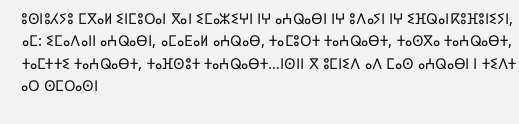ⵓⵙⵏⵓⵃⵢⵓ ⵎⴳⴰⵍ ⵉⵏⵎⵓⵔⴰⵏ ⴳⴰⵏ ⵉⵎⴰⵣⵉⵖⵏ ⵏⵖ ⴰⵄⵕⴰⴱⵏ ⵏⵖ ⵓⴷⴰⵢⵏ ⵏⵖ ⵉⴼⵕⴰⵏⴽⵓⴼⵓⵏⵉⵢⵏ, ⴰⵎ: ⵉⵎⴰⴷⴰⵏⵏ ⴰⵄⵕⴰⴱⵏ, ⴰⵎⴰⴹⴰⵍ ⴰⵄⵕⴰⴱ, ⵜⴰⵎⵓⵔⵜ ⵜⴰⵄⵕⴰⴱⵜ, ⵜⴰⵙⴳⴰ ⵜⴰⵄⵕⴰⴱⵜ, ⵜⴰⵎⵜⵜⵉ ⵜⴰⵄⵕⴰⴱⵜ, ⵜⴰⴼⵙⵓⵜ ⵜⴰⵄⵕⴰⴱⵜ…ⵏⵙⵏⵏ ⴳ ⵓⵎⵏⵉⴷ ⴰⴷ ⵎⴰⵙ ⴰⵄⵕⴰⴱⵏ ⵏ ⵜⵉⴷⵜ ⴰⵔ ⵙⵎⵔⴰⵙⵏ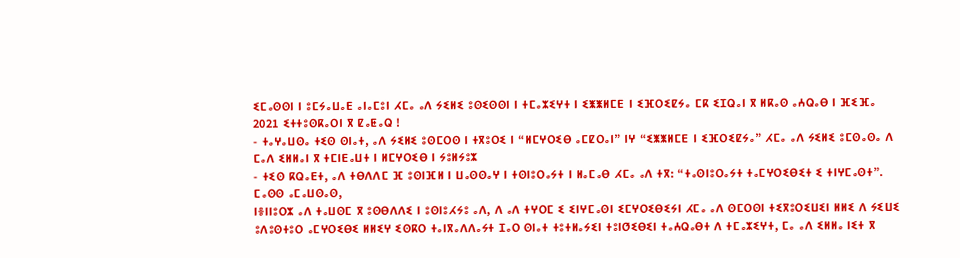ⵉⵎⴰⵙⵙⵏ ⵏ ⵓⵎⵢⴰⵡⴰⴹ ⴰⵏⴰⵎⵓⵏ ⵃⵎⴰ ⴰⴷ ⵢⵉⵍⵉ ⵓⵙⵉⵙⵙⵏ ⵏ ⵜⵎⴰⵣⵉⵖⵜ ⵏ ⵉⵥⵥⵍⵎⴹ ⵏ ⵉⴼⵔⵉⵇⵢⴰ ⵎⴽ ⵉⵊⵕⴰⵏ ⴳ ⵍⴽⴰⵙ ⴰⵄⵕⴰⴱ ⵏ ⴼⵉⴼⴰ 2021 ⵉⵜⵜⵓⵙⴽⴰⵔⵏ ⴳ ⵇⴰⵟⴰⵕ !
- ⵜⴰⵖⴰⵡⵙⴰ ⵜⵉⵙ ⵙⵏⴰⵜ, ⴰⴷ ⵢⵉⵍⵉ ⵓⵙⵎⵔⵙ ⵏ ⵜⴳⵓⵔⵉ ⵏ “ⵍⵎⵖⵔⵉⴱ ⴰⵎⵇⵔⴰⵏ” ⵏⵖ “ⵉⵥⵥⵍⵎⴹ ⵏ ⵉⴼⵔⵉⵇⵢⴰ” ⵃⵎⴰ ⴰⴷ ⵢⵉⵍⵉ ⵓⵎⵙⴰⵙⴰ ⴷ ⵎⴰⴷ ⵉⵍⵍⴰⵏ ⴳ ⵜⵎⵏⴹⴰⵡⵜ ⵏ ⵍⵎⵖⵔⵉⴱ ⵏ ⵢⵓⵍⵢⵓⵣ
- ⵜⵉⵙ ⴽⵕⴰⴹⵜ, ⴰⴷ ⵜⴱⴷⴷⵎ ⴼ ⵓⵙⵏⴼⵍ ⵏ ⵡⴰⵙⵙⴰⵖ ⵏ ⵜⵙⵏⵓⵔⴰⵢⵜ ⵏ ⵍⴰⵎⴰⴱ ⵃⵎⴰ ⴰⴷ ⵜⴳ: “ⵜⴰⵙⵏⵓⵔⴰⵢⵜ ⵜⴰⵎⵖⵔⵉⴱⵉⵜ ⵉ ⵜⵏⵖⵎⴰⵙⵜ”.
ⵎⴰⵙⵙ ⴰⵎⴰⵡⵙⴰⵙ,
ⵏⴻⵏⵏⵓⵔⵣ ⴰⴷ ⵜⴰⵡⵙⵎ ⴳ ⵓⵙⴱⴷⴷⵉ ⵏ ⵓⵙⵏⵓⵃⵢⵓ ⴰⴷ, ⴷ ⴰⴷ ⵜⵖⵔⵎ ⵉ ⵉⵏⵖⵎⴰⵙⵏ ⵉⵎⵖⵔⵉⴱⵉⵢⵏ ⵃⵎⴰ ⴰⴷ ⵙⵎⵔⵙⵏ ⵜⵉⴳⵓⵔⵉⵡⵉⵏ ⵍⵍⵉ ⴷ ⵢⵉⵡⵉ ⵓⴷⵓⵙⵜⵓⵔ ⴰⵎⵖⵔⵉⴱⵉ ⵍⵍⵉⵖ ⵉⵙⴽⵔ ⵜⴰⵏⴳⴰⴷⴷⴰⵢⵜ ⵊⴰⵔ ⵙⵏⴰⵜ ⵜⵓⵜⵍⴰⵢⵉⵏ ⵜⵓⵏⵚⵉⴱⵉⵏ ⵜⴰⵄⵕⴰⴱⵜ ⴷ ⵜⵎⴰⵣⵉⵖⵜ, ⵎⴰ ⴰⴷ ⵉⵍⵍⴰ ⵏⵉⵜ ⴳ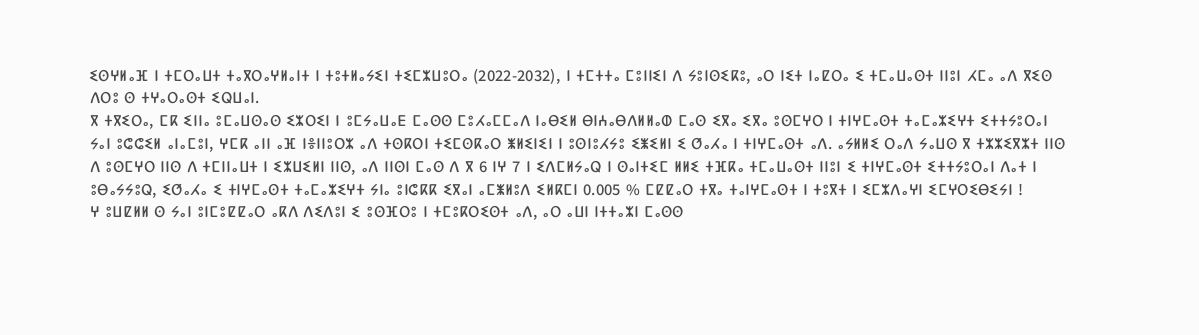ⵉⵙⵖⵍⴰⴼ ⵏ ⵜⵎⵔⴰⵡⵜ ⵜⴰⴳⵔⴰⵖⵍⴰⵏⵜ ⵏ ⵜⵓⵜⵍⴰⵢⵉⵏ ⵜⵉⵎⵣⵡⵓⵔⴰ (2022-2032), ⵏ ⵜⵎⵜⵜⴰ ⵎⵓⵏⵏⵉⵏ ⴷ ⵢⵓⵏⵙⵉⴽⵓ, ⴰⵔ ⵏⵉⵜ ⵏⴰⵇⵔⴰ ⵉ ⵜⵎⴰⵡⴰⵙⵜ ⵏⵏⵓⵏ ⵃⵎⴰ ⴰⴷ ⴳⵉⵙ ⴷⵔⵓ ⵙ ⵜⵖⴰⵔⴰⵙⵜ ⵉⵕⵡⴰⵏ.
ⴳ ⵜⴳⵉⵔⴰ, ⵎⴽ ⵉⵏⵏⴰ ⵓⵎⴰⵡⵙⴰⵙ ⵉⵣⵔⵉⵏ ⵏ ⵓⵎⵢⴰⵡⴰⴹ ⵎⴰⵙⵙ ⵎⵓⵃⴰⵎⵎⴰⴷ ⵏⴰⴱⵉⵍ ⴱⵏⵄⴰⴱⴷⵍⵍⴰⵀ ⵎⴰⵙ ⵉⴳⴰ ⵉⴳⴰ ⵓⵙⵎⵖⵔ ⵏ ⵜⵏⵖⵎⴰⵙⵜ ⵜⴰⵎⴰⵣⵉⵖⵜ ⵉⵜⵜⵢⵓⵔⴰⵏ ⵢⴰⵏ ⵓⵛⵛⵉⵍ ⴰⵏⴰⵎⵓⵏ, ⵖⵎⴽ ⴰⵏⵏ ⴰⴼ ⵏⴻⵏⵏⵓⵔⵣ ⴰⴷ ⵜⵙⴽⵔⵏ ⵜⵉⵎⵙⴽⴰⵔ ⵥⵍⵉⵏⵉⵏ ⵏ ⵓⵙⵏⵓⵃⵢⵓ ⵉⵥⵉⵍⵏ ⵉ ⵚⴰⵃⴰ ⵏ ⵜⵏⵖⵎⴰⵙⵜ ⴰⴷ. ⴰⵢⵍⵍⵉ ⵔⴰⴷ ⵢⴰⵡⵙ ⴳ ⵜⵣⵣⵉⴳⵣⵜ ⵏⵏⵙ ⴷ ⵓⵙⵎⵖⵔ ⵏⵏⵙ ⴷ ⵜⵎⵏⵏⴰⵡⵜ ⵏ ⵉⵣⵡⵉⵍⵏ ⵏⵏⵙ, ⴰⴷ ⵏⵏⵙⵏ ⵎⴰⵙ ⴷ ⴳ 6 ⵏⵖ 7 ⵏ ⵉⴷⵎⵍⵢⴰⵕ ⵏ ⵙⴰⵏⵜⵉⵎ ⵍⵍⵉ ⵜⴼⴽⴰ ⵜⵎⴰⵡⴰⵙⵜ ⵏⵏⵓⵏ ⵉ ⵜⵏⵖⵎⴰⵙⵜ ⵉⵜⵜⵢⵓⵔⴰⵏ ⴷⴰⵜ ⵏ ⵓⴱⴰⵢⵢⵓⵕ, ⵉⵚⴰⵃⴰ ⵉ ⵜⵏⵖⵎⴰⵙⵜ ⵜⴰⵎⴰⵣⵉⵖⵜ ⵢⵏⴰ ⵓⵏⵛⴽⴽ ⵉⴳⴰⵏ ⴰⵎⵥⵍⵓⴷ ⵉⵍⴽⵎⵏ 0.005 % ⵎⵇⵇⴰⵔ ⵜⴳⴰ ⵜⴰⵏⵖⵎⴰⵙⵜ ⵏ ⵜⵓⴳⵜ ⵏ ⵉⵎⵣⴷⴰⵖⵏ ⵉⵎⵖⵔⵉⴱⵉⵢⵏ !
ⵖ ⵓⵡⵇⵍⵍ ⵙ ⵢⴰⵏ ⵓⵏⵎⵓⵇⵇⴰⵔ ⴰⴽⴷ ⴷⵉⴷⵓⵏ ⵉ ⵓⵙⴼⵔⵓ ⵏ ⵜⵎⵓⴽⵔⵉⵙⵜ ⴰⴷ, ⴰⵔ ⴰⵡⵏ ⵏⵜⵜⴰⵣⵏ ⵎⴰⵙⵙ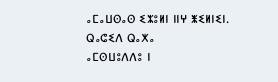ⴰⵎⴰⵡⵙⴰⵙ ⵉⵣⵓⵍⵏ ⵏⵏⵖ ⵥⵉⵍⵏⵉⵏ.
ⵕⴰⵛⵉⴷ ⵕⴰⵅⴰ
ⴰⵎⵙⵡⵓⴷⴷⵓ ⵏ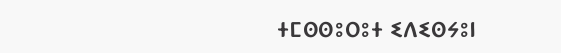ⵜⵎⵙⵙⵓⵔⵓⵜ ⵉⴷⵉⵙⵢⵓⵏ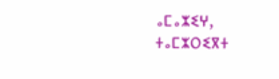ⴰⵎⴰⵣⵉⵖ,
ⵜⴰⵎⵣⵔⵉⴳⵜ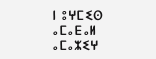ⵏ ⵓⵖⵎⵉⵙ ⴰⵎⴰⴹⴰⵍ ⴰⵎⴰⵣⵉⵖ